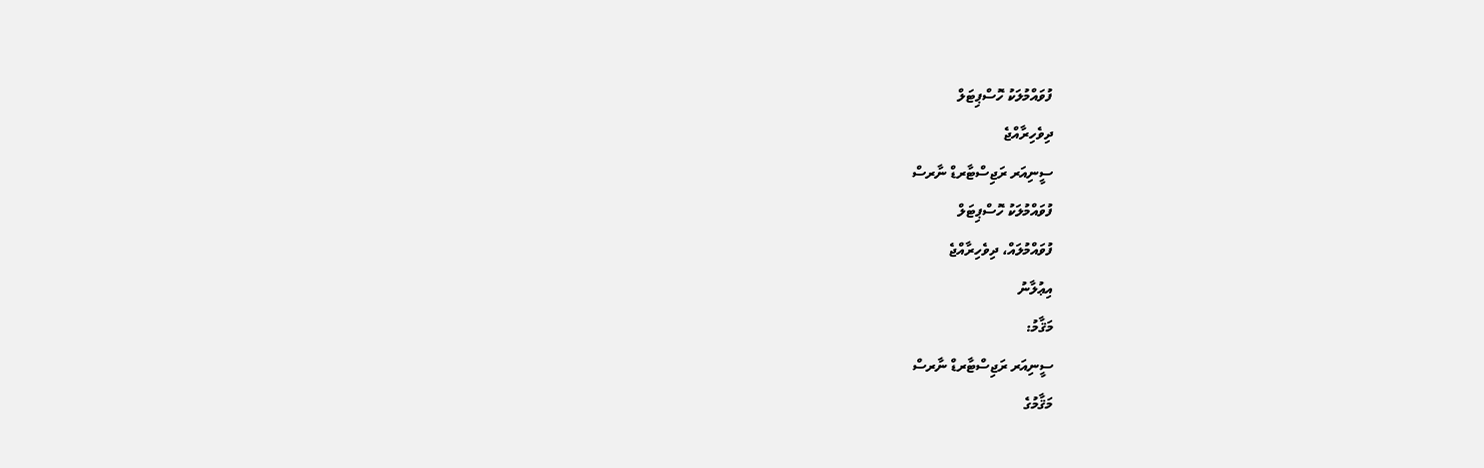ފުވައްމުލަކު ހޮސްޕިޓަލް
ދިވެހިރާއްޖެ
ސީނިއަރ ރަޖިސްޓާރޑް ނާރސް
ފުވައްމުލަކު ހޮސްޕިޓަލް
ފުވައްމުލައް، ދިވެހިރާއްޖެ
އިޢުލާނު
މަޤާމު:
ސީނިއަރ ރަޖިސްޓާރޑް ނާރސް
މަޤާމުގެ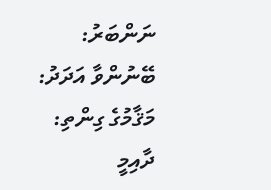ނަންބަރު:
ބޭނުންވާ އަދަދު:
މަޤާމުގެ ގިންތި:
ދާއިމީ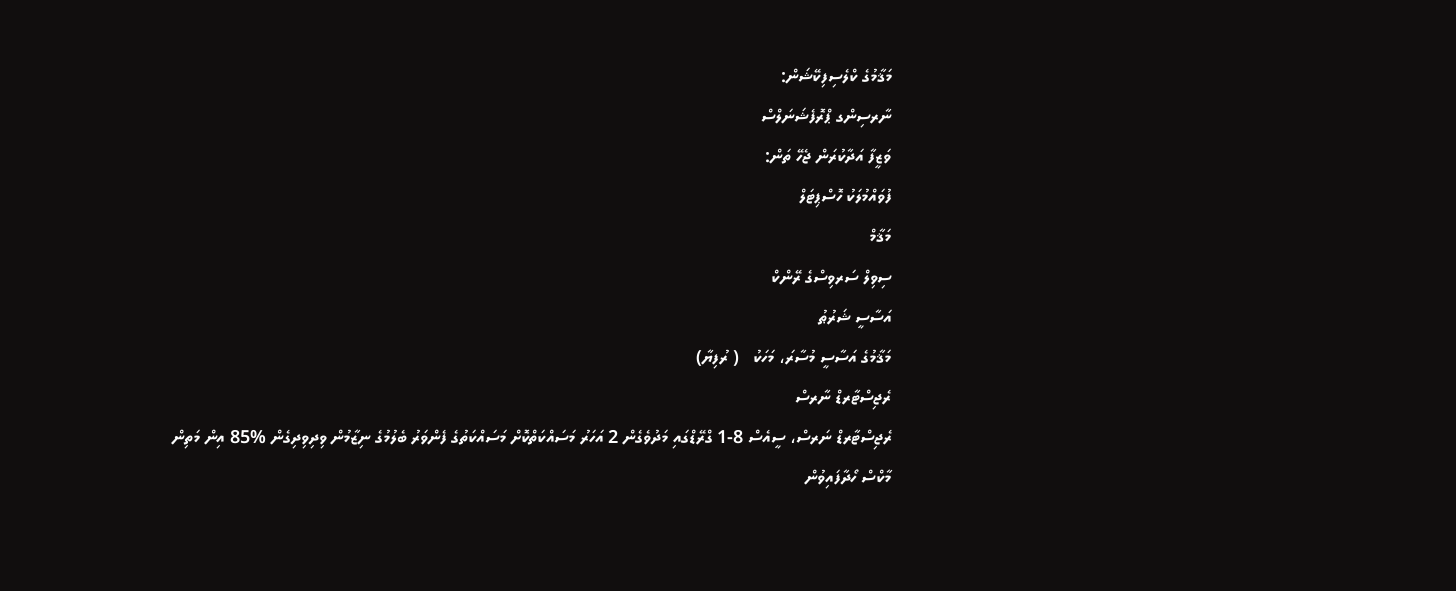މަޤާމުގެ ކްލެސިފިކޭޝަން:
ނާރސިންގ ޕްރޮފެޝަނަލްސް
ވަޒީފާ އަދާކުރަން ޖެހޭ ތަން:
ފުވައްމުލަކު ހޮސްޕިޓަލް
މަޤާމް
ސިވިލް ސަރވިސްގެ ރޭންކް
އަސާސީ ޝަރުޠު
މަޤާމުގެ އަސާސީ މުސާރަ، މަހަކު   ( ރުފިޔާ)
ރެޖިސްޓާރޑް ނާރސް
ރެޖިސްޓާރޑް ނަރސް، ސީއެސް 8-1 ގްރޭޑްގައި މަދުވެގެން 2 އަހަރު މަސައްކަތްކޮށް މަސައްކަތުގެ ފެންވަރު ބެލުމުގެ ނިޒާމުން ވިދިވިދިގެން %85 އިން މަތިން މާކްސް ހޯދާފައިވުން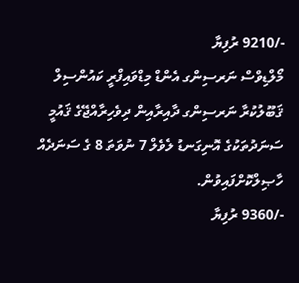-/9210 ރުފިޔާ
މޯލްޑިވްސް ނަރސިންގ އެންޑް މިޑްވައިފްރީ ކައުންސިލް ޤަބޫލުކުރާ ނަރސިންގ ދާއިރާއިން ދިވެހިރާއްޖޭގެ ޤައުމީ ސަނަދުތަކުގެ އޮނިގަނޑު ލެވެލް 7 ނުވަތަ 8 ގެ ސަނަދެއް ހާޞިލްކޮށްފައިވުން.
-/9360 ރުފިޔާ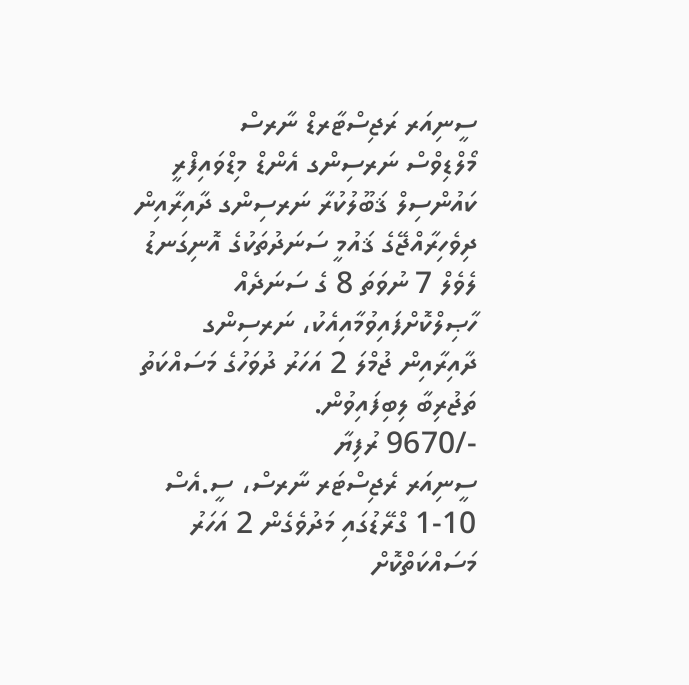ސީނިއަރ ރަޖިސްޓާރޑް ނާރސް
މޯލްޑިވްސް ނަރސިންގ އެންޑް މިޑްވައިފްރީ ކައުންސިލް ޤަބޫލުކުރާ ނަރސިންގ ދާއިރާއިން ދިވެހިރާއްޖޭގެ ޤައުމީ ސަނަދުތަކުގެ އޮނިގަނޑު ލެވެލް 7 ނުވަތަ 8 ގެ ސަނަދެއް ހާޞިލްކޮށްފައިވުމާއިއެކު، ނަރސިންގ ދާއިރާއިން ޖުމްލަ 2 އަހަރު ދުވަހުގެ މަސައްކަތު ތަޖުރިބާ ލިބިފައިވުން.
-/9670 ރުފިޔާ
ސީނިއަރ ރެޖިސްޓަރ ނާރސް، ސީ.އެސް 10-1 ގްރޭޑުގައި މަދުވެގެން 2 އަހަރު މަސައްކަތްކޮށް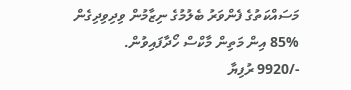މަސައްކަތުގެ ފެންވަރު ބެލުމުގެ ނިޒާމުން ވިދިވިދިގެން %85 އިން މަތިން މާކްސް ހޯދާފައިވުން.
-/9920 ރުފިޔާ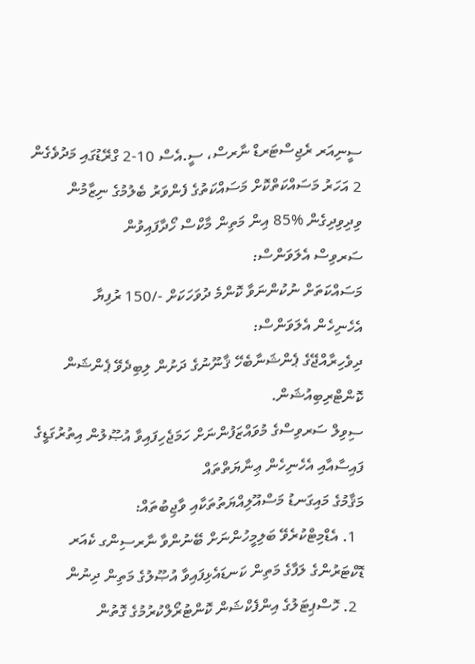ސީނިއަރ ރެޖިސްޓަރޑް ނާރސް، ސީ.އެސް 10-2 ގްރޭޑުގައި މަދުވެގެން 2 އަހަރު މަސައްކަތްކޮށް މަސައްކަތުގެ ފެންވަރު ބެލުމުގެ ނިޒާމުން ވިދިވިދިގެން %85 އިން މަތިން މާކްސް ހޯދާފައިވުން
ސަރވިސް އެލަވަންސް:
މަސައްކަތަށް ނުކުންނަވާ ކޮންމެ ދުވަހަކަށް -/150 ރުފިޔާ
އެހެނިހެން އެލަވަންސް:
ދިވެހިރާއްޖޭގެ ޕެންޝަނާބެހޭ ޤާނޫނުގެ ދަށުން ލިބިދެވޭ ޕެންޝަން ކޮންޓްރިބިއުޝަން.
ސިވިލް ސަރވިސްގެ މުވައްޒަފުންނަށް ހަމަޖެހިފައިވާ އުޞޫލުން އިތުރުގަޑީގެ ފައިސާއާއި އެހެނިހެން ޢިނާޔަތްތައް
މަޤާމުގެ މައިގަނޑު މަސްއޫލިއްޔަތުތަކާއި ވާޖިބުތައް:
  1. އެޑްމިޓްކުރެވޭ ބަލިމީހުންނަށް ބޭނުންވާ ނާރސިންގ ކެއަރ ޑޮކްޓަރުންގެ ލަފާގެ މަތިން ކަނޑައެޅިފައިވާ އުޞޫލުގެ މަތިން ދިނުން
  2. ހޮސްޕިޓަލުގެ އިންފެކްޝަން ކޮންޓުރޯލްކުރުމުގެ ގޮތުން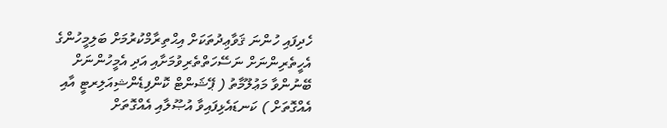ހެދިފައި ހުންނަ ޤަވާޢިދުތަކަށް އިޙްތިރާމްކުރުމަށް ބަލިމީހުންގެ އެހީތެރިންނަށް ނަސޭހަތްތެރިވުމަށާއި އަދި އެމީހުންނަށް ބޭނުންވާ މަޢުލޫމާތު ( ޕޭޝަންޓް ކޮންފިޑެންޝިއަލިރޓީ އާއި އެއްގޮތަށް ) ކަނޑައެޅިފައިވާ އުޞޫލާއި އެއްގޮތަށް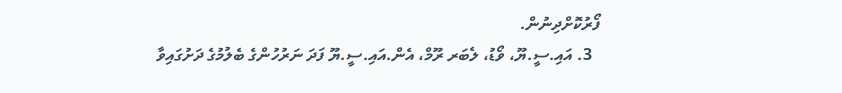ފޯރުކޮށްދިނުން.
  3. އައި.ސީ.ޔޫ، ވޯޑު، ލެބަރ ރޫމް، އެން.އައި.ސީ.ޔޫ ފަދަ ނަރުހުންގެ ބެލުމުގެ ދަށުގައިވާ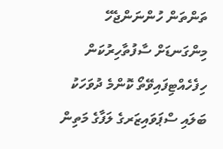ތަންތަން ހުންނަންޖެހޭ މިންގަނޑަށް ސާފުތާހިރުކަން ހިފެހެއްޓިފައިވޭތޯ ކޮންމެ ދުވަހަކު ބަލައި ސްޕަވައިޒަރގެ ލަފާގެ މަތިން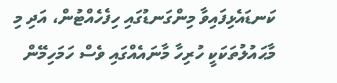ކަނޑައެޅިފައިވާ މިންގަނޑުގައި ހިފެހެއްޓުން، އަދި މި މާޙައުލުތަކަކީ ހުރިހާ މާނައެއްގައި ވެސް ހަމަހިމޭން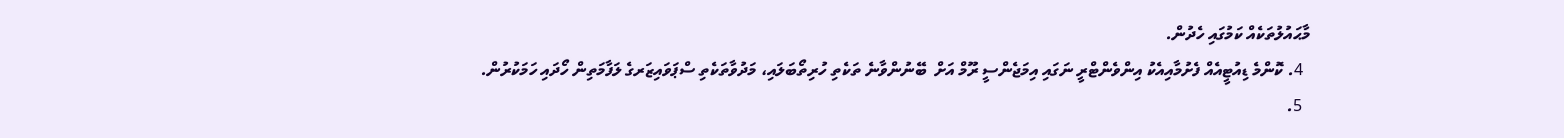މާޙައުލުތަކެއް ކަމުގައި ހެދުން.
  4. ކޮންމެ ޑިއުޓީއެއް ފެށުމާއިއެކު އިންވެންޓްރީ ނަގައި އިމަޖެންސީ ރޫމް އަށް  ބޭނުންވާނެ ތަކެތި ހުރިތޯބަލައި، މަދުވާތަކެތި ސްޕަވައިޒަރގެ ލަފާމަތިން ހޯދައި ހަމަކުރުން.
  5.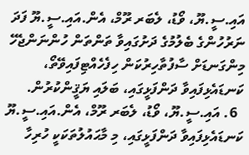އައި.ސީ.ޔޫ، ވޯޑު، ލެބަރ ރޫމް، އެން.އައި.ސީ.ޔޫ ފަދަ ނަރުހުންގެ ބެލުމުގެ ދަށުގައިވާ ތަންތަން ހުންނަންޖެހޭ މިންގަނޑަށް ސާފުތާހިރުކަން ހިފެހެއްޓިފައިވޭތޯ، ކަނޑައެޅިފައިވާ ދަންފަޅީގައި، ބަލައި ޔަޤީންކުރުން.
  6. އައި.ސީ.ޔޫ، ވޯޑު، ލެބަރ ރޫމް، އެން.އައި.ސީ.ޔޫ ކަނޑައެޅިފައިވާ ދަންފަޅީގައި، މި މާޙައުލުތަކަކީ ހުރިހާ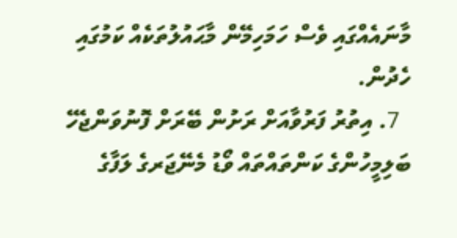މާނައެއްގައި ވެސް ހަމަހިމޭން މާޙައުލުތަކެއް ކަމުގައި ހެދުން.
  7. އިތުރު ފަރުވާއަށް ރަށުން ބޭރަށް ފޮނުވަންޖެހޭ ބަލިމީހުންގެ ކަންތައްތައް ވޯޑު މެނޭޖަރގެ ލަފާގެ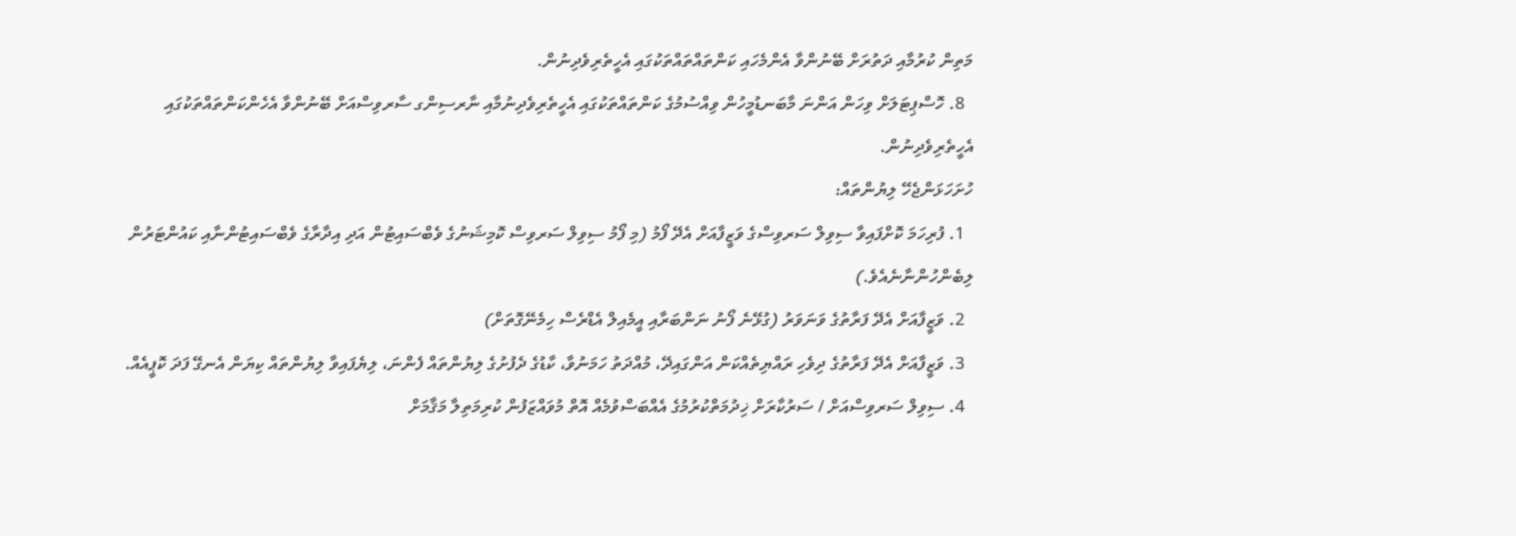މަތިން ކުރުމާއި ދަތުރަށް ބޭނުންވާ އެންމެހައި ކަންތައްތައްތަކުގައި އެހީތެރިވެދިނުން.
  8. ހޮސްޕިޓަލަށް ވިހަން އަންނަ މާބަނޑުމީހުން ވިއްސުމުގެ ކަންތައްތަކުގައި އެހީތެރިވެދިނުމާއި ނާރސިންގ ސާރވިސްއަށް ބޭނުންވާ އެހެންކަންތައްތަކުގައި އެހީތެރިވެދިނުން.
ހުށަހަޅަންޖެހޭ ލިޔުންތައް:
  1. ފުރިހަމަ ކޮށްފައިވާ ސިވިލް ސަރވިސްގެ ވަޒީފާއަށް އެދޭ ފޯމު (މި ފޯމު ސިވިލް ސަރވިސް ކޮމިޝަނުގެ ވެބްސައިޓުން އަދި އިދާރާގެ ވެބްސައިޓުންނާއި ކައުންޓަރުން ލިބެންހުންނާނެއެވެ.)
  2. ވަޒީފާއަށް އެދޭ ފަރާތުގެ ވަނަވަރު (ގުޅޭނެ ފޯނު ނަންބަރާއި އީމެއިލް އެޑްރެސް ހިމެނޭގޮތަށް)
  3. ވަޒީފާއަށް އެދޭ ފަރާތުގެ ދިވެހި ރައްޔިތެއްކަން އަންގައިދޭ، މުއްދަތު ހަމަނުވާ، ކާޑުގެ ދެފުށުގެ ލިޔުންތައް ފެންނަ، ލިޔެފައިވާ ލިޔުންތައް ކިޔަން އެނގޭ ފަދަ ކޮޕީއެއް.
  4. ސިވިލް ސަރވިސްއަށް / ސަރުކާރަށް ޚިދުމަތްކުރުމުގެ އެއްބަސްވުމެއް އޮތް މުވައްޒަފުން ކުރިމަތިލާ މަޤާމަށް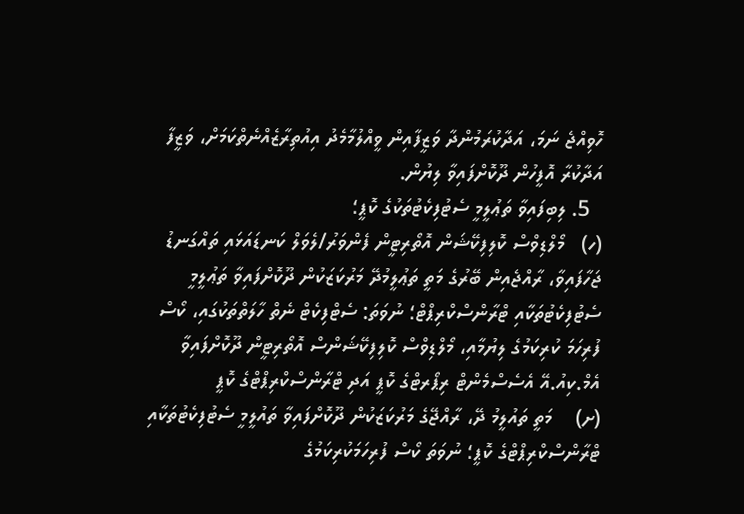ހޮވިއްޖެ ނަމަ، އަދާކުރަމުންދާ ވަޒީފާއިން ވީއްލުމާމެދު އިއުތިރާޒެއްނެތްކަމަށް، ވަޒީފާ އަދާކުރާ އޮފީހުން ދޫކޮށްފައިވާ ލިޔުން.
  5. ލިބިފައިވާ ތަޢުލީމީ ސެޓުފިކެޓުތަކުގެ ކޮޕީ؛
(ހ)   މޯލްޑިވްސް ކޮލިފިކޭޝަން އޮތޯރިޓީން ފެންވަރު/ލެވަލް ކަނޑައަޅައި ތައްގަނޑު ޖަހާފައިވާ، ރާއްޖެއިން ބޭރުގެ މަތީ ތަޢުލީމުދޭ މަރުކަޒަކުން ދޫކޮށްފައިވާ ތަޢުލީމީ ސެޓުފިކެޓުތަކާއި ޓްރާންސްކްރިޕްޓް؛ ނުވަތަ: ސެޓްފިކެޓް ނެތް ހާލަތްތަކުގައި، ކޯސް ފުރިހަމަ ކުރިކަމުގެ ލިޔުމާއި، މޯލްޑިވްސް ކޮލިފިކޭޝަންސް އޮތޯރިޓީން ދޫކޮށްފައިވާ އެމް.ކިއު.އޭ އެސެސްމެންޓް ރިޕޯރޓްގެ ކޮޕީ އަދި ޓްރާންސްކްރިޕްޓްގެ ކޮޕީ
(ށ)    މަތީ ތައުލީމު ދޭ، ރާއްޖޭގެ މަރުކަޒަކުން ދޫކޮށްފައިވާ ތައުލީމީ ސެޓުފިކެޓުތަކާއި ޓްރާންސްކްރިޕްޓްގެ ކޮޕީ؛ ނުވަތަ ކޯސް ފުރިހަމަކުރިކަމުގެ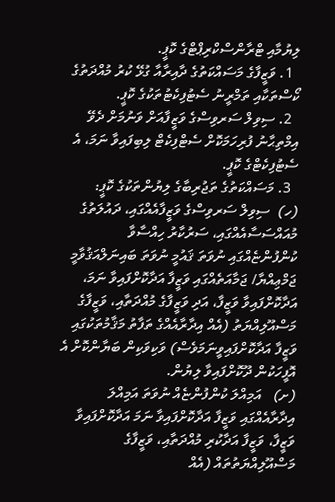ލިޔުމާއި ޓްރާންސްކްރިޕްޓްގެ ކޮޕީ.
  1. ވަޒީފާގެ މަސައްކަތުގެ ދާއިރާއާ ގުޅޭ ކުރު މުއްދަތުގެ ކޯސްތަކާއި ތަމްރީނު ސެޓުފިކެޓުތަކުގެ ކޮޕީ.
  2. ސިވިލް ސަރވިސްގެ ވަޒީފާއަށް ވަނުމަށް ދެވޭ އިމްތިޙާނު ފުރިހަމަކޮށް ސެޓްފިކެޓް ލިބިފައިވާ ނަމަ، އެ ސެޓުފިކެޓްގެ ކޮޕީ.
  3. މަސައްކަތުގެ ތަޖުރިބާގެ ލިޔުންތަކުގެ ކޮޕީ:
(ހ)  ސިވިލް ސަރވިސްގެ ވަޒީފާއެއްގައި، ދައުލަތުގެ މުއައްސަސާއެއްގައި، ސަރުކާރު ހިއްސާވާ ކުންފުންޏެއްގައި ނުވަތަ ޤައުމީ ނުވަތަ ބައިނަލްއަޤުވާމީ ޖަމްޢިއްޔާ/ ޖަމާއަތެއްގައި ވަޒީފާ އަދާކޮށްފައިވާ ނަމަ، އަދާކޮށްފައިވާ ވަޒީފާ، އަދި ވަޒީފާގެ މުއްދަތާއި، ވަޒީފާގެ މަސްއޫލިއްޔަތު (އެއް އިދާރާއެއްގެ ތަފާތު މަޤާމުތަކުގައި ވަޒީފާ އަދާކޮށްފައިވީނަމަވެސް) ވަކިވަކިން ބަޔާންކޮށް އެ އޮފީހަކުން ދޫކޮށްފައިވާ ލިޔުން.
(ށ)   އަމިއްލަ ކުންފުންޏެއް ނުވަތަ އަމިއްލަ އިދާރާއެއްގައި ވަޒީފާ އަދާކޮށްފައިވާ ނަމަ އަދާކޮށްފައިވާ ވަޒީފާ، ވަޒީފާ އަދާކުރި މުއްދަތާއި، ވަޒީފާގެ މަސްއޫލިއްޔަތުތައް (އެއް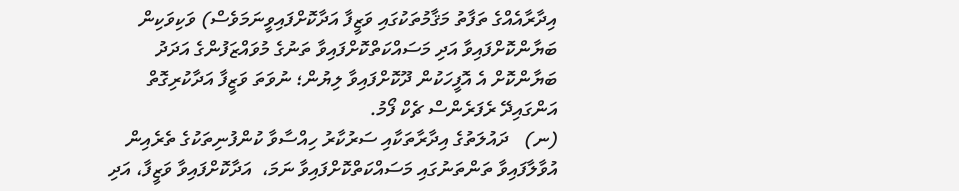އިދާރާއެއްގެ ތަފާތު މަޤާމުތަކުގައި ވަޒީފާ އަދާކޮށްފައިވީނަމަވެސް) ވަކިވަކިން ބަޔާންކޮށްފައިވާ އަދި މަސައްކަތްކޮށްފައިވާ ތަނުގެ މުވައްޒަފުންގެ އަދަދު ބަޔާންކޮށް އެ އޮފީހަކުން ދޫކޮށްފައިވާ ލިޔުން؛ ނުވަތަ ވަޒީފާ އަދާކުރިގޮތް އަންގައިދޭ ރެފަރެންސް ޗެކް ފޯމު.
(ނ)   ދައުލަތުގެ އިދާރާތަކާއި ސަރުކާރު ހިއްސާވާ ކުންފުނިތަކުގެ ތެރެއިން އުވާލާފައިވާ ތަންތަނުގައި މަސައްކަތްކޮށްފައިވާ ނަމަ،  އަދާކޮށްފައިވާ ވަޒީފާ، އަދި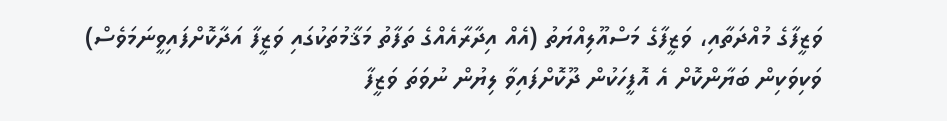ވަޒީފާގެ މުއްދަތާއި، ވަޒީފާގެ މަސްއޫލިއްޔަތު (އެއް އިދާރާއެއްގެ ތަފާތު މަޤާމުތަކުގައި ވަޒީފާ އަދާކޮށްފައިވީނަމަވެސް) ވަކިވަކިން ބަޔާންކޮށް އެ އޮފީހަކުން ދޫކޮށްފައިވާ ލިޔުން ނުވަތަ ވަޒީފާ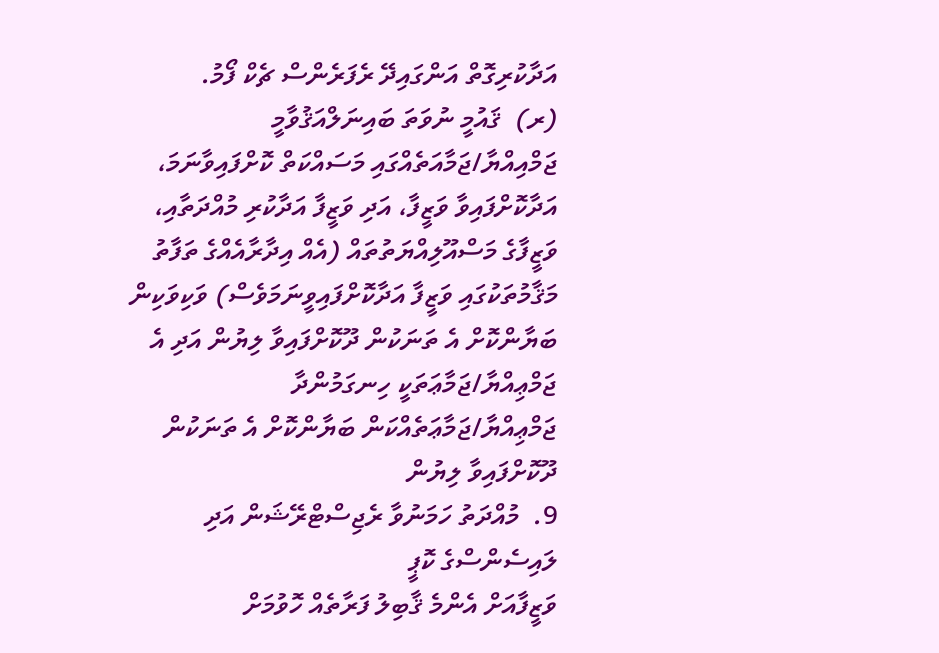އަދާކުރިގޮތް އަންގައިދޭ ރެފަރެންސް ޗެކް ފޯމު.
(ރ)  ޤައުމީ ނުވަތަ ބައިނަލްއަޤުވާމީ ޖަމްއިއްޔާ/ޖަމާއަތެއްގައި މަސައްކަތް ކޮށްފައިވާނަމަ، އަދާކޮށްފައިވާ ވަޒީފާ، އަދި ވަޒީފާ އަދާކުރި މުއްދަތާއި، ވަޒީފާގެ މަސްއޫލިއްޔަތުތައް (އެއް އިދާރާއެއްގެ ތަފާތު މަޤާމުތަކުގައި ވަޒީފާ އަދާކޮށްފައިވީނަމަވެސް) ވަކިވަކިން ބަޔާންކޮށް އެ ތަނަކުން ދޫކޮށްފައިވާ ލިޔުން އަދި އެ ޖަމްޢިއްޔާ/ޖަމާޢަތަކީ ހިނގަމުންދާ ޖަމްޢިއްޔާ/ޖަމާޢަތެއްކަން ބަޔާންކޮށް އެ ތަނަކުން ދޫކޮށްފައިވާ ލިޔުން
9.  މުއްދަތު ހަމަނުވާ ރެޖިސްޓްރޭޝަން އަދި ލައިސެންސްގެ ކޮޕީ
ވަޒީފާއަށް އެންމެ ޤާބިލު ފަރާތެއް ހޮވުމަށް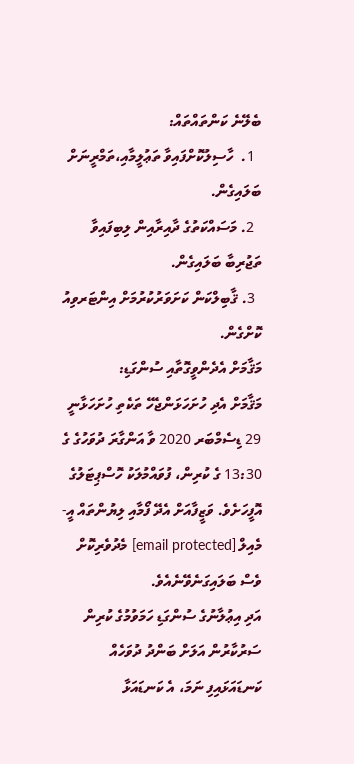ބެލޭނެ ކަންތައްތައް:
  1.  ހާސިލުކޮށްފައިވާ ތަޢުލީމާއި،ތަމްރީނަށް ބަލައިގެން.
  2. މަސައްކަތުގެ ދާއިރާއިން ލިބިފައިވާ ތަޖުރިބާ ބަލައިގެން.
  3. ޤާބިލްކަން ކަށަވަރުކުރުމަށް އިންޓަރވިއު ކޮށްގެން.
މަޤާމަށް އެދެންވީގޮތާއި ސުންގަޑި:
މަޤާމަށް އެދި ހުށަހަޅަންޖެހޭ ތަކެތި ހުށަހަޅާނީ 29 ޑިސެމްބަރ 2020 ވާ އަންގާރަ ދުވަހުގެ ގެ 13:30 ގެ ކުރިން، ފުވައްމުލަކު ހޮސްޕިޓަލުގެ އޮފީހަށެވެ. ވަޒީފާއަށް އެދޭ ފޯމާއި ލިޔުންތައް އީ-މެއިލް [email protected] މެދުވެރިކޮށް ވެސް ބަލައިގަނެވޭނެއެވެ.
އަދި އިޢުލާނުގެ ސުންގަޑި ހަމަވުމުގެ ކުރިން ސަރުކާރުން އަލަށް ބަންދު ދުވަހެއް ކަނޑައަޅައިފި ނަމަ، އެ ކަނޑައަޅާ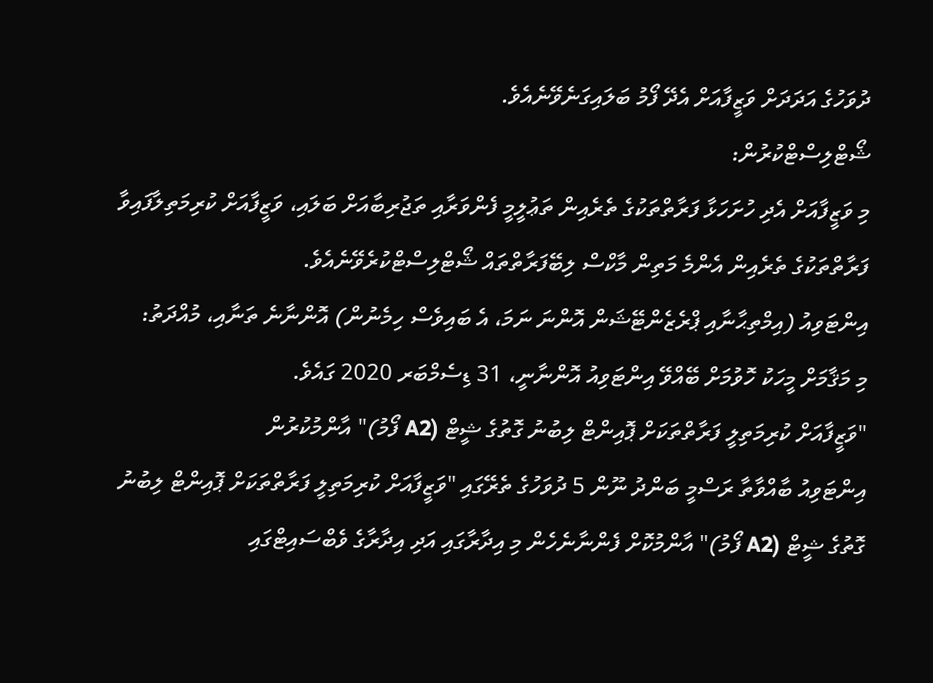ދުވަހުގެ އަދަދަށް ވަޒީފާއަށް އެދޭ ފޯމު ބަލައިގަނެވޭނެއެވެ.
ޝޯޓްލިސްޓްކުރުން:
މި ވަޒީފާއަށް އެދި ހުށަހަޅާ ފަރާތްތަކުގެ ތެރެއިން ތަޢުލީމީ ފެންވަރާއި ތަޖުރިބާއަށް ބަލައި، ވަޒީފާއަށް ކުރިމަތިލާފައިވާ ފަރާތްތަކުގެ ތެރެއިން އެންމެ މަތިން މާކްސް ލިބޭފަރާތްތައް ޝޯޓްލިސްޓްކުރެވޭނެއެވެ.
އިންޓަވިއު (އިމްތިޙާނާއި ޕްރެޒެންޓޭޝަން އޮންނަ ނަމަ، އެ ބައިވެސް ހިމެނުން) އޮންނާނެ ތަނާއި، މުއްދަތު:
މި މަޤާމަށް މީހަކު ހޮވުމަށް ބޭއްވޭ އިންޓަވިއު އޮންނާނީ، 31 ޑިސެމްބަރ 2020 ގައެވެ.
"ވަޒީފާއަށް ކުރިމަތިލީ ފަރާތްތަކަށް ޕޮއިންޓް ލިބުނު ގޮތުގެ ޝީޓް (A2 ފޯމު)" އާންމުކުރުން
އިންޓަވިއު ބާއްވާތާ ރަސްމީ ބަންދު ނޫން 5 ދުވަހުގެ ތެރޭގައި "ވަޒީފާއަށް ކުރިމަތިލީ ފަރާތްތަކަށް ޕޮއިންޓް ލިބުނު ގޮތުގެ ޝީޓް (A2 ފޯމު)" އާންމުކޮށް ފެންނާނެހެން މި އިދާރާގައި އަދި އިދާރާގެ ވެބްސައިޓްގައި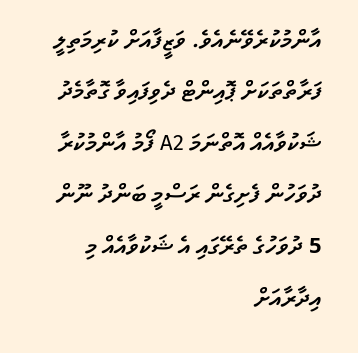އާންމުކުރެވޭނެއެވެ. ވަޒީފާއަށް ކުރިމަތިލީ ފަރާތްތަކަށް ޕޮއިންޓް ދެވިފައިވާ ގޮތާމެދު ޝަކުވާއެއް އޮތްނަމަ A2 ފޯމު އާންމުކުރާ ދުވަހުން ފެށިގެން ރަސްމީ ބަންދު ނޫން 5 ދުވަހުގެ ތެރޭގައި އެ ޝަކުވާއެއް މި އިދާރާއަށް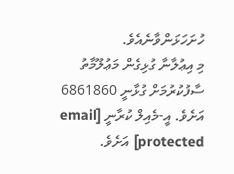ހުށަހަޅަންވާނެއެވެ.
މި އިޢުލާނާ ގުޅިގެން މަޢުލޫމާތު ސާފުކުރުމަށް ގުޅާނީ 6861860 އަށެވެ. އީ-މެއިލް ކުރާނީ [email protected] އަށެވެ.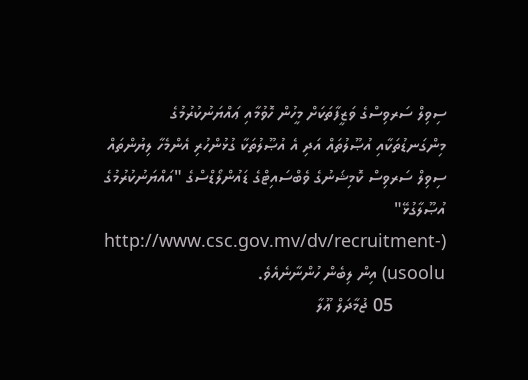ސިވިލް ސަރވިސްގެ ވަޒީފާތަކަށް މީހުން ހޮވުމާއި ޢައްޔަނުކުރުމުގެ މިންގަނޑުތަކާއި އުޞޫލުތައް އަދި އެ އުޞޫލުތަކާ ގުޅުންހުރި އެންމެހާ ލިޔުންތައް ސިވިލް ސަރވިސް ކޮމިޝަނުގެ ވެބްސައިޓްގެ ޑައުންލޯޑްސްގެ "އައްޔަނުކުރުމުގެ އުޞޫލާގުޅޭ" (http://www.csc.gov.mv/dv/recruitment-usoolu) އިން ލިބެން ހުންނާނެއެވެ.
           05 ޖުމާދަލް ޢޫލާ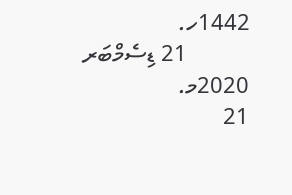1442ހ.
           21 ޑިސެމްބަރ 2020މ.
21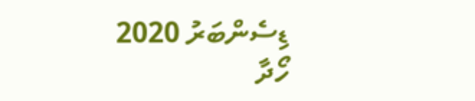ޑިސެންބަރު 2020
ހޯދާ